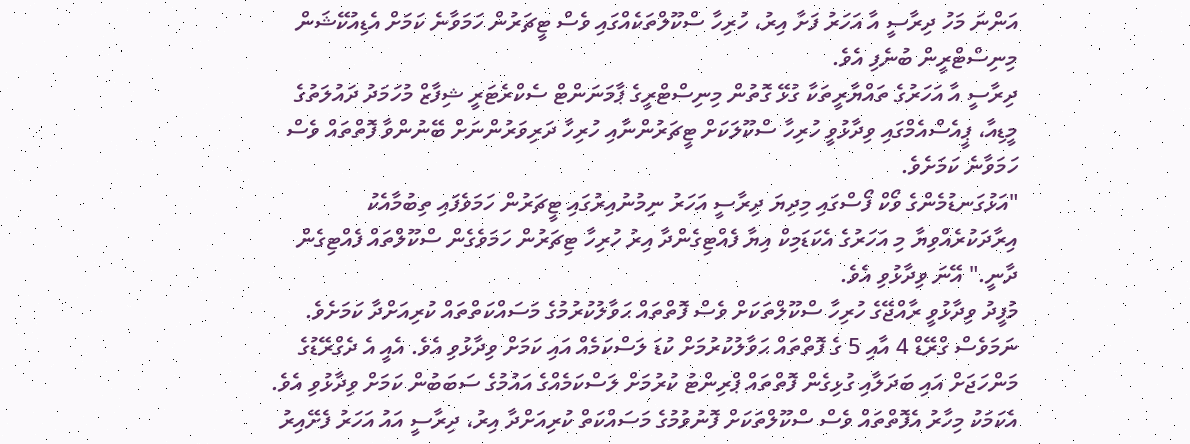އަންނަ މަހު ދިރާސީ އާ އަހަރު ފަށާ އިރު، ހުރިހާ ސްކޫލްތަކެއްގައި ވެސް ޓީޗަރުން ހަމަވާނެ ކަމަށް އެޑިއުކޭޝަން މިނިސްޓްރީން ބުނެފި އެވެ.
ދިރާސީ އާ އަހަރުގެ ތައްޔާރީތަކާ ގުޅޭ ގޮތުން މިނިސްޓްރީގެ ޕާމަނަންޓް ސެކްރެޓަރީ ޝިފާޒް މުހަމަދު ދައުލަތުގެ މީޑިއާ، ޕީއެސްއެމްގައި ވިދާޅުވީ ހުރިހާ ސްކޫލަކަށް ޓީޗަރުންނާއި ހުރިހާ ދަރިވަރުންނަށް ބޭނުންވާ ފޮތްތައް ވެސް ހަމަވާނެ ކަމަށެވެ.
"އަޅުގަނޑުމެންގެ ވޯކް ފޯސްގައި މިދިޔަ ދިރާސީ އަހަރު ނިމުނުއިރުގައި ޓީޗަރުން ހަމަވެފައި ތިބުމާއެކު އިރާދަކުރެއްވިޔާ މި އަހަރުގެ އެކަޑަމިކް އިޔާ ފެއްޓިގެންދާ އިރު ހުރިހާ ޓިޗަރުން ހަމަވެގެން ސްކޫލްތައް ފެއްޓިގެން ދާނީ." އޭނަ ވިދާޅުވި އެވެ.
މުފީދު ވިދާޅުވީ ރާއްޖޭގެ ހުރިހާ ސްކޫލްތަކަށް ވެސް ފޮތްތައް ޙަވާލުކުރުމުގެ މަސައްކަތްތައް ކުރިއަށްދާ ކަމަށެވެ. ނަމަވެސް ގްރޭޑް 4 އާއި 5 ގެ ފޮތްތައް ޙަވާލުކުރުމަށް ކުޑަ ލަސްކަމެއް އައި ކަމަށް ވިދާޅުވި އެވެ. އެއީ އެ ދެގްރޭޑުގެ މަންހަޖަށް އައި ބަދަލާއި ގުޅިގެން ފޮތްތައް ޕްރިންޓު ކުރުމަށް ލަސްކަމެއްގެ އައުމުގެ ސަބަބުން ކަމަށް ވިދާޅުވި އެވެ.
އެކަމަކު މިހާރު އެފޮތްތައް ވެސް ސްކޫލްތަކަށް ފޮނުވުމުގެ މަސައްކަތް ކުރިއަށްދާ އިރު، ދިރާސީ އައު އަހަރު ފެށޭއިރު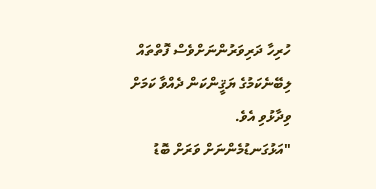ހުރިހާ ދަރިވަރުންނަށްވެސް ފޮތްތައް ލިބޭނެކަމުގެ ޔަޤީންކަން ދެއްވާ ކަމަށް ވިދާޅުވި އެވެ.
"އަޅުގަނޑުމެންނަށް ވަރަށް ބޮޑު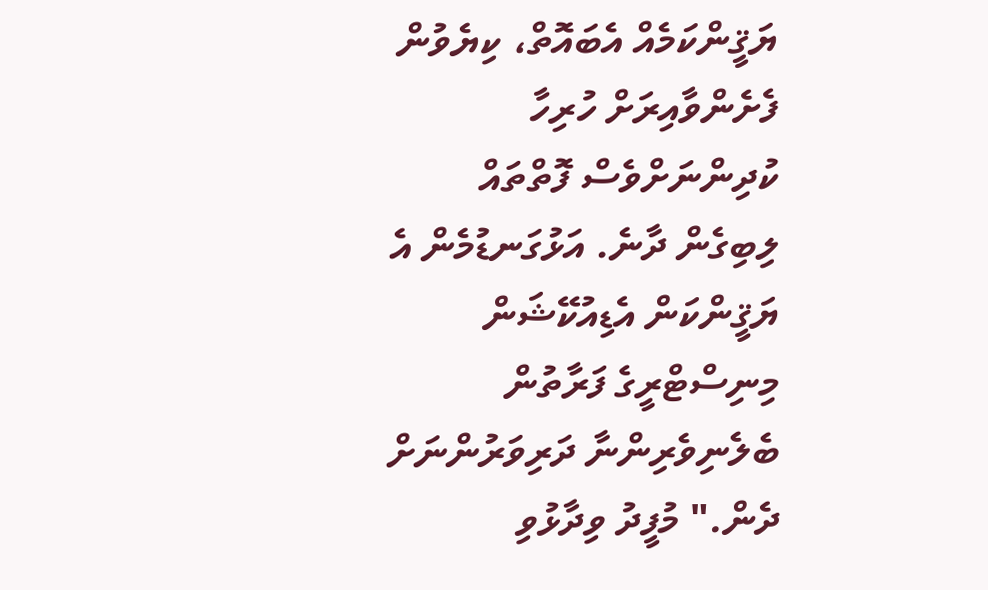ޔަޤީންކަމެއް އެބައޮތް، ކިޔެވުން ފެށެންވާއިރަށް ހުރިހާ ކުދިންނަށްވެސް ފޮތްތައް ލިބިގެން ދާނެ. އަޅުގަނޑުމެން އެ ޔަޤީންކަން އެޑިއުކޭޝަން މިނިސްޓްރީގެ ފަރާތުން ބެލެނިވެރިންނާ ދަރިވަރުންނަށް ދެން." މުފީދު ވިދާޅުވި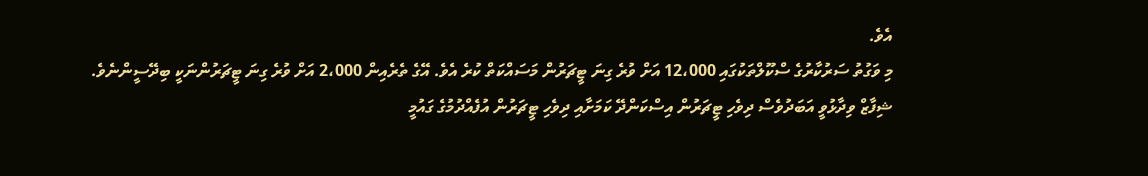އެވެ.
މި ވަގުތު ސަރުކާރުގެ ސްކޫލްތަކުގައި 12،000 އަށް ވުރެ ގިނަ ޓީޗަރުން މަސައްކަތް ކުރެ އެވެ. އޭގެ ތެރެއިން 2،000 އަށް ވުރެ ގިނަ ޓީޗަރުންނަކީ ބިދޭސީންނެވެ.
ޝިފާޒް ވިދާޅުވީ އަބަދުވެސް ދިވެހި ޓީޗަރުން އިސްކަންދޭ ކަމަށާއި ދިވެހި ޓީޗަރުން އުފެއްދުމުގެ ގައުމީ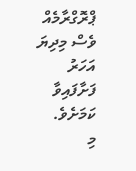ޕްރޮގްރާމެއް ވެސް މިދިޔަ އަހަރު ފަށާފައިވާ ކަމަށެވެ.
މި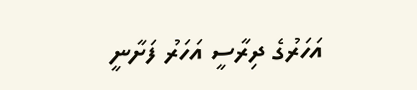އަހަރުގެ ދިރާސީ އަހަރު ފަށާނީ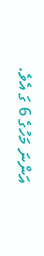އަންނަ މަހުގެ 6 ގަ އެވެ.